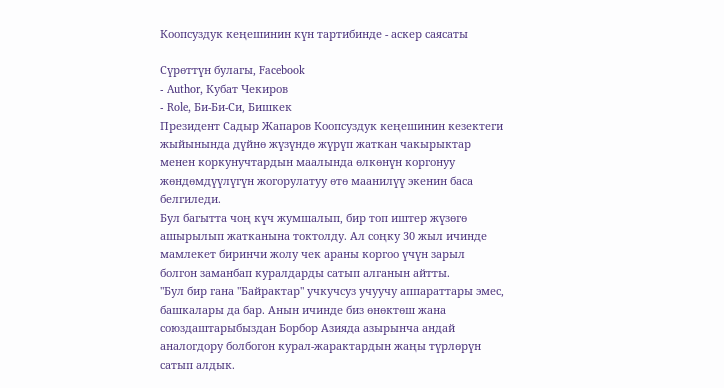Коопсуздук кеңешинин күн тартибинде - аскер саясаты

Сүрөттүн булагы, Facebook
- Author, Кубат Чекиров
- Role, Би-Би-Си, Бишкек
Президент Садыр Жапаров Коопсуздук кеңешинин кезектеги жыйынында дүйнө жүзүндө жүрүп жаткан чакырыктар менен коркунучтардын маалында өлкөнүн коргонуу жөндөмдүүлүгүн жогорулатуу өтө маанилүү экенин баса белгиледи.
Бул багытта чоң күч жумшалып, бир топ иштер жүзөгө ашырылып жатканына токтолду. Ал соңку 30 жыл ичинде мамлекет биринчи жолу чек араны коргоо үчүн зарыл болгон заманбап куралдарды сатып алганын айтты.
"Бул бир гана "Байрактар" учкучсуз учуучу аппараттары эмес, башкалары да бар. Анын ичинде биз өнөктөш жана союздаштарыбыздан Борбор Азияда азырынча андай аналогдору болбогон курал-жарактардын жаңы түрлөрүн сатып алдык.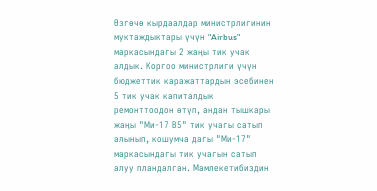Өзгөчө кырдаалдар министрлигинин муктаждыктары үчүн "Airbus" маркасындагы 2 жаңы тик учак алдык. Коргоо министрлиги үчүн бюджеттик каражаттардын эсебинен 5 тик учак капиталдык ремонттоодон өтүп, андан тышкары жаңы "Ми-17 В5" тик учагы сатып алынып, кошумча дагы "Ми-17" маркасындагы тик учагын сатып алуу пландалган. Мамлекетибиздин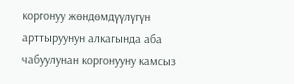коргонуу жөндөмдүүлүгүн арттыруунун алкагында аба чабуулунан коргонууну камсыз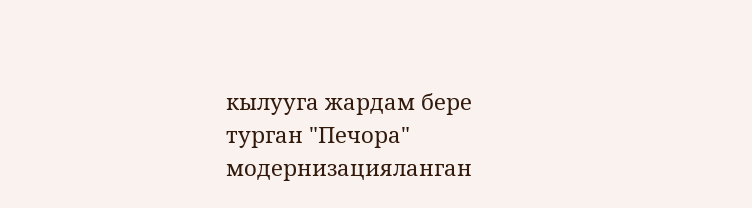кылууга жардам бере турган "Печора" модернизацияланган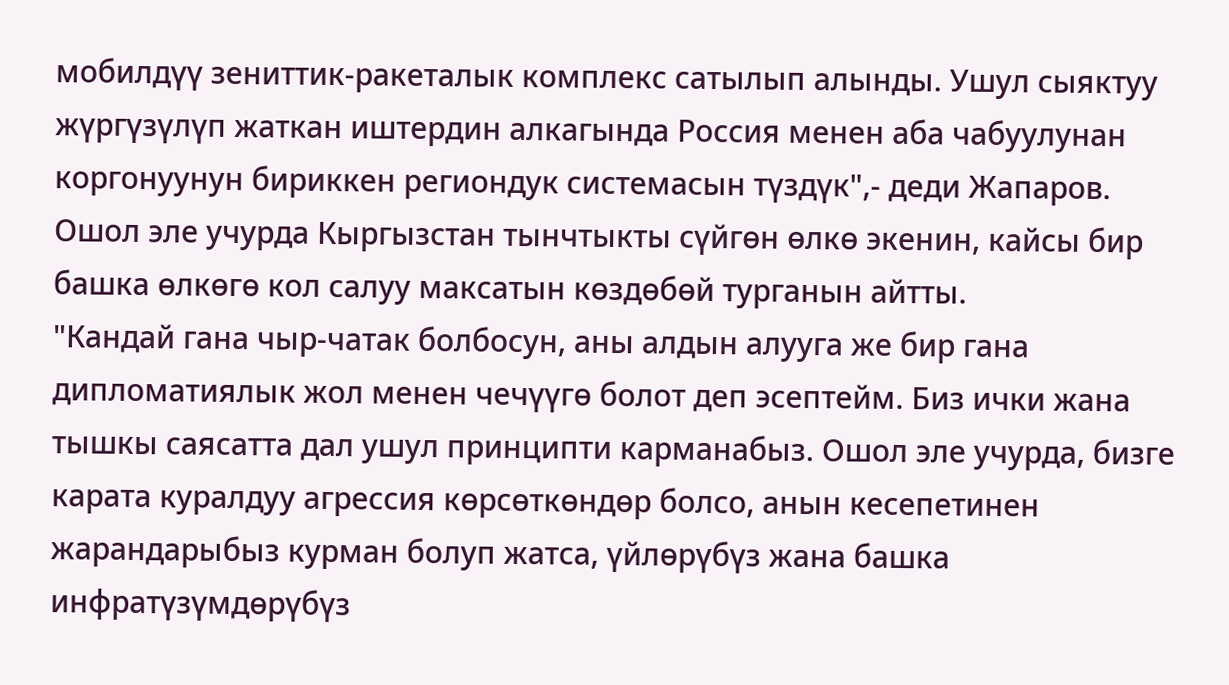мобилдүү зениттик-ракеталык комплекс сатылып алынды. Ушул сыяктуу жүргүзүлүп жаткан иштердин алкагында Россия менен аба чабуулунан коргонуунун бириккен региондук системасын түздүк",- деди Жапаров.
Ошол эле учурда Кыргызстан тынчтыкты сүйгөн өлкө экенин, кайсы бир башка өлкөгө кол салуу максатын көздөбөй турганын айтты.
"Кандай гана чыр-чатак болбосун, аны алдын алууга же бир гана дипломатиялык жол менен чечүүгө болот деп эсептейм. Биз ички жана тышкы саясатта дал ушул принципти карманабыз. Ошол эле учурда, бизге карата куралдуу агрессия көрсөткөндөр болсо, анын кесепетинен жарандарыбыз курман болуп жатса, үйлөрүбүз жана башка инфратүзүмдөрүбүз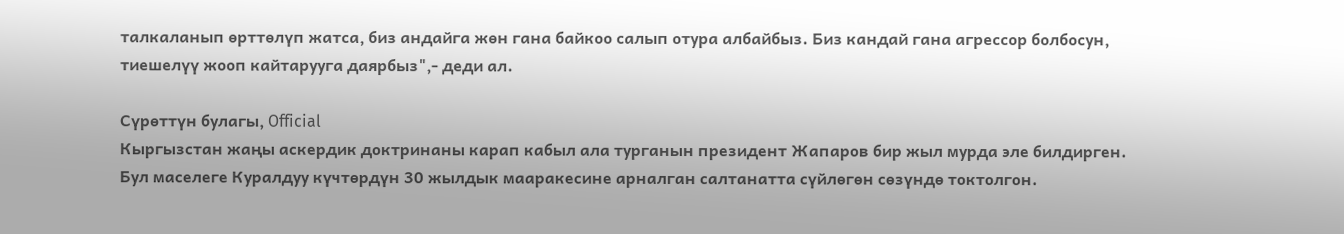талкаланып өрттөлүп жатса, биз андайга жөн гана байкоо салып отура албайбыз. Биз кандай гана агрессор болбосун, тиешелүү жооп кайтарууга даярбыз",- деди ал.

Сүрөттүн булагы, Official
Кыргызстан жаңы аскердик доктринаны карап кабыл ала турганын президент Жапаров бир жыл мурда эле билдирген.
Бул маселеге Куралдуу күчтөрдүн 30 жылдык мааракесине арналган салтанатта сүйлөгөн сөзүндө токтолгон.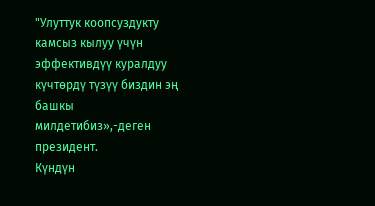"Улуттук коопсуздукту камсыз кылуу үчүн эффективдүү куралдуу күчтөрдү түзүү биздин эң башкы милдетибиз»,-деген президент.
Күндүн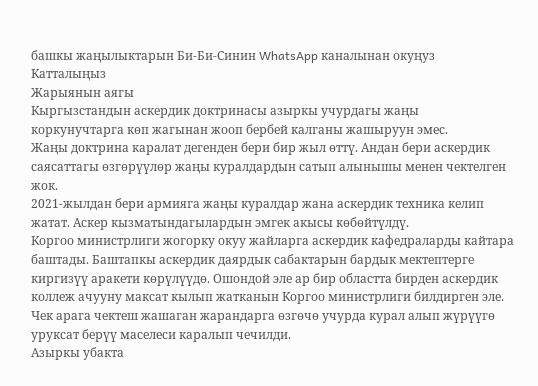башкы жаңылыктарын Би-Би-Синин WhatsApp каналынан окуңуз
Катталыңыз
Жарыянын аягы
Кыргызстандын аскердик доктринасы азыркы учурдагы жаңы коркунучтарга көп жагынан жооп бербей калганы жашыруун эмес.
Жаңы доктрина каралат дегенден бери бир жыл өттү. Андан бери аскердик саясаттагы өзгөрүүлөр жаңы куралдардын сатып алынышы менен чектелген жок.
2021-жылдан бери армияга жаңы куралдар жана аскердик техника келип жатат. Аскер кызматындагылардын эмгек акысы көбөйтүлдү.
Коргоо министрлиги жогорку окуу жайларга аскердик кафедраларды кайтара баштады. Баштапкы аскердик даярдык сабактарын бардык мектептерге киргизүү аракети көрүлүүдө. Ошондой эле ар бир областта бирден аскердик коллеж ачууну максат кылып жатканын Коргоо министрлиги билдирген эле.
Чек арага чектеш жашаган жарандарга өзгөчө учурда курал алып жүрүүгө уруксат берүү маселеси каралып чечилди.
Азыркы убакта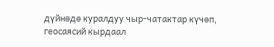дүйнөдө куралдуу чыр-чатактар күчөп, геосаясий кырдаал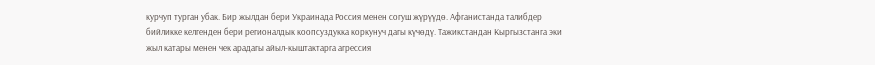курчуп турган убак. Бир жылдан бери Украинада Россия менен согуш жүрүүдө. Афганистанда талибдер бийликке келгенден бери регионалдык коопсуздукка коркунуч дагы күчөдү. Тажикстандан Кыргызстанга эки жыл катары менен чек арадагы айыл-кыштактарга агрессия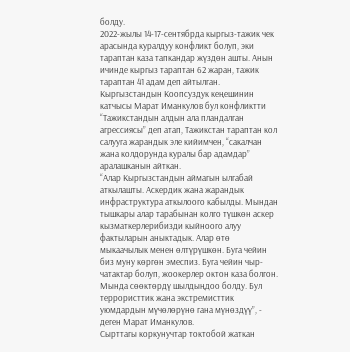болду.
2022-жылы 14-17-сентябрда кыргыз-тажик чек арасында куралдуу конфликт болуп, эки тараптан каза тапкандар жүздөн ашты. Анын ичинде кыргыз тараптан 62 жаран, тажик тараптан 41 адам деп айтылган.
Кыргызстандын Коопсуздук кеңешинин катчысы Марат Иманкулов бул конфликтти “Тажикстандын алдын ала пландалган агрессиясы” деп атап, Тажикстан тараптан кол салууга жарандык эле кийимчен, “сакалчан жана колдорунда куралы бар адамдар” аралашканын айткан.
“Алар Кыргызстандын аймагын ылгабай аткылашты. Аскердик жана жарандык инфраструктура аткылоого кабылды. Мындан тышкары алар тарабынан колго түшкөн аскер кызматкерлерибизди кыйноого алуу фактыларын аныктадык. Алар өтө мыкаачылык менен өлтүрүшкөн. Буга чейин биз муну көргөн эмеспиз. Буга чейин чыр-чатактар болуп, жоокерлер октон каза болгон. Мында сөөктөрдү шылдыңдоо болду. Бул террористтик жана экстремисттик уюмдардын мүчөлөрүнө гана мүнөздүү”, - деген Марат Иманкулов.
Сырттагы коркунучтар токтобой жаткан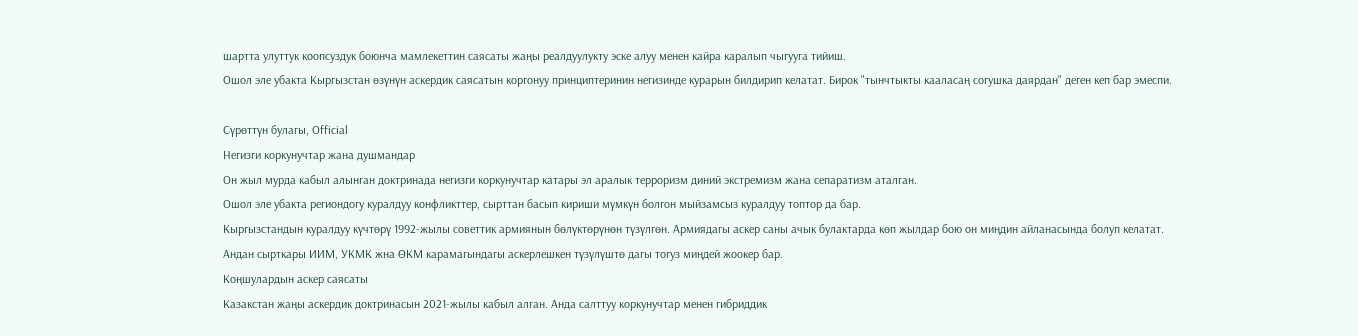шартта улуттук коопсуздук боюнча мамлекеттин саясаты жаңы реалдуулукту эске алуу менен кайра каралып чыгууга тийиш.
Ошол эле убакта Кыргызстан өзүнүн аскердик саясатын коргонуу принциптеринин негизинде курарын билдирип келатат. Бирок "тынчтыкты кааласаң согушка даярдан" деген кеп бар эмеспи.

Сүрөттүн булагы, Official
Негизги коркунучтар жана душмандар
Он жыл мурда кабыл алынган доктринада негизги коркунучтар катары эл аралык терроризм диний экстремизм жана сепаратизм аталган.
Ошол эле убакта региондогу куралдуу конфликттер, сырттан басып кириши мүмкүн болгон мыйзамсыз куралдуу топтор да бар.
Кыргызстандын куралдуу күчтөрү 1992-жылы советтик армиянын бөлүктөрүнөн түзүлгөн. Армиядагы аскер саны ачык булактарда көп жылдар бою он миңдин айланасында болуп келатат.
Андан сырткары ИИМ, УКМК жна ӨКМ карамагындагы аскерлешкен түзүлүштө дагы тогуз миңдей жоокер бар.
Коңшулардын аскер саясаты
Казакстан жаңы аскердик доктринасын 2021-жылы кабыл алган. Анда салттуу коркунучтар менен гибриддик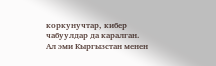коркунучтар, кибер чабуулдар да каралган.
Ал эми Кыргызстан менен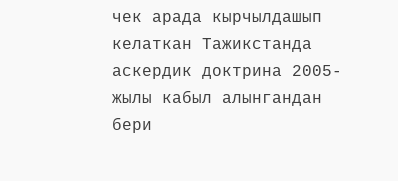чек арада кырчылдашып келаткан Тажикстанда аскердик доктрина 2005-жылы кабыл алынгандан бери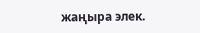жаңыра элек.